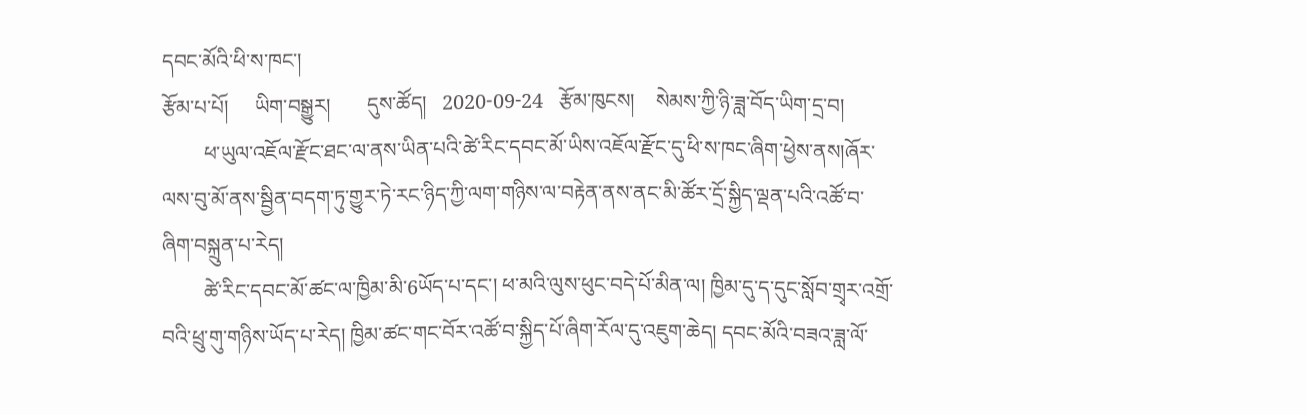དབང་མོའི་ཕི་ས་ཁང་།
རྩོམ་པ་པོ།     ཡིག་བསྒྱུར།       དུས་ཚོད།   2020-09-24   རྩོམ་ཁུངས།    སེམས་ཀྱི་ཉི་ཟླ་བོད་ཡིག་དྲ་བ།
        ཕ་ཡུལ་འཇོལ་རྫོང་ཐང་ལ་ནས་ཡིན་པའི་ཚེ་རིང་དབང་མོ་ཡིས་འཇོལ་རྫོང་དུ་ཕི་ས་ཁང་ཞིག་ཕྱེས་ནས།ཞོར་ལས་བུ་མོ་ནས་སྦྱིན་བདག་ཏུ་གྱུར་ཏེ་རང་ཉིད་ཀྱི་ལག་གཉིས་ལ་བརྟེན་ནས་ནང་མི་ཚོར་དྲོ་སྐྱིད་ལྡན་པའི་འཚོ་བ་ཞིག་བསྐྲུན་པ་རེད།
        ཚེ་རིང་དབང་མོ་ཚང་ལ་ཁྱིམ་མི་6ཡོད་པ་དང་། ཕ་མའི་ལུས་ཕུང་བདེ་པོ་མིན་ལ། ཁྱིམ་དུ་ད་དུང་སློབ་གྲྭར་འགྲོ་བའི་ཕྲུ་གུ་གཉིས་ཡོད་པ་རེད། ཁྱིམ་ཚང་གང་བོར་འཚོ་བ་སྐྱིད་པོ་ཞིག་རོལ་དུ་འཇུག་ཆེད། དབང་མོའི་བཟའ་ཟླ་ལོ་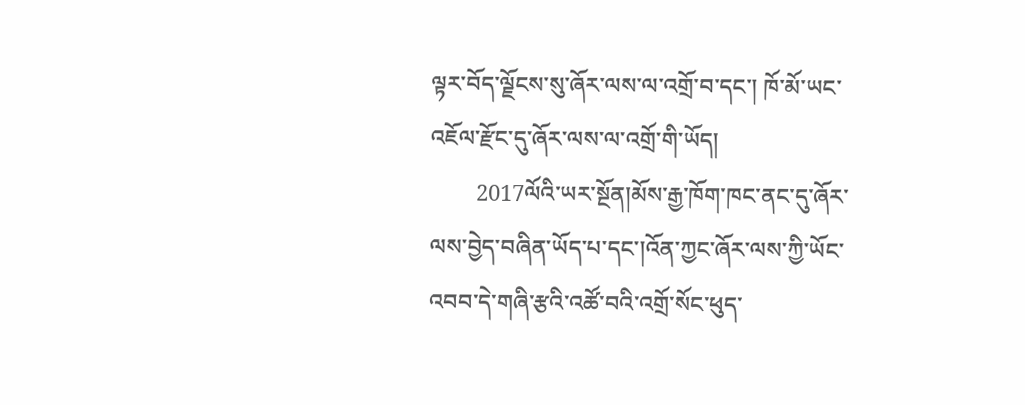ལྟར་བོད་ལྗོངས་སུ་ཞོར་ལས་ལ་འགྲོ་བ་དང་། ཁོ་མོ་ཡང་འཇོལ་རྫོང་དུ་ཞོར་ལས་ལ་འགྲོ་གི་ཡོད།
        2017ལོའི་ཡར་སྔོན།མོས་རྒྱ་ཁོག་ཁང་ནང་དུ་ཞོར་ལས་བྱེད་བཞིན་ཡོད་པ་དང་།འོན་ཀྱང་ཞོར་ལས་ཀྱི་ཡོང་འབབ་དེ་གཞི་རྩའི་འཚོ་བའི་འགྲོ་སོང་ཕུད་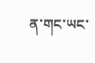ན་གང་ཡང་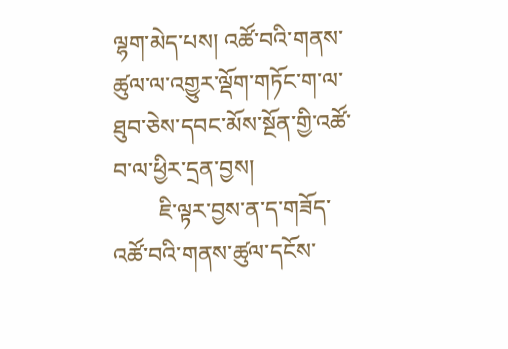ལྷག་མེད་པས། འཚོ་བའི་གནས་ཚུལ་ལ་འགྱུར་ལྡོག་གཏོང་ག་ལ་ཐུབ་ཅེས་དབང་མོས་སྔོན་གྱི་འཚོ་བ་ལ་ཕྱིར་དྲན་བྱས།
        ཇི་ལྟར་བྱས་ན་ད་གཟོད་འཚོ་བའི་གནས་ཚུལ་དངོས་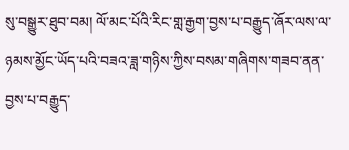སུ་བསྒྱུར་ཐུབ་བམ། ལོ་མང་པོའི་རིང་གླ་རྒྱག་བྱས་པ་བརྒྱུད་ཞོར་ལས་ལ་ཉམས་མྱོང་ཡོད་པའི་བཟའ་ཟླ་གཉིས་ཀྱིས་བསམ་གཞིགས་གཟབ་ནན་བྱས་པ་བརྒྱུད་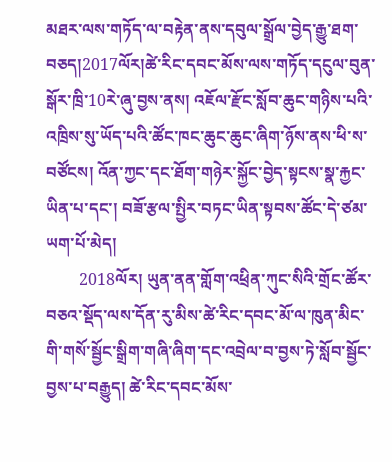མཐར་ལས་གཏོད་ལ་བརྟེན་ནས་དབུལ་སྒྲོལ་བྱེད་རྒྱུ་ཐག་བཅད།2017ལོར།ཚེ་རིང་དབང་མོས་ལས་གཏོད་དངུལ་བུན་སྒོར་ཁྲི་10རེ་ཞུ་བྱས་ནས། འཇོལ་རྫོང་སློབ་ཆུང་གཉིས་པའི་འཁྲིས་སུ་ཡོད་པའི་ཚོང་ཁང་ཆུང་ཆུང་ཞིག་ཉོས་ནས་ཕི་ས་བཙོངས། འོན་ཀྱང་དང་ཐོག་གཉེར་སྐྱོང་བྱེད་སྟངས་སྣ་རྐྱང་ཡིན་པ་དང་། བཟོ་རྩལ་སྤྱིར་བཏང་ཡིན་སྟབས་ཚོང་དེ་ཙམ་ཡག་པོ་མེད།
        2018ལོར། ཡུན་ནན་གློག་འཕྲིན་ཀུང་སིའི་གྲོང་ཚོར་བཅའ་སྡོད་ལས་དོན་རུ་མིས་ཚེ་རིང་དབང་མོ་ལ་ཁུན་མིང་གི་གསོ་སྦྱོང་སྒྲིག་གཞི་ཞིག་དང་འབྲེལ་བ་བྱས་ཏེ་སློབ་སྦྱོང་བྱས་པ་བརྒྱུད། ཚེ་རིང་དབང་མོས་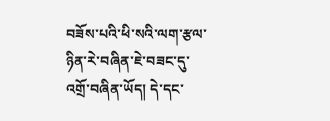བཟོས་པའི་ཕི་སའི་ལག་རྩལ་ཉིན་རེ་བཞིན་ཇེ་བཟང་དུ་འགྲོ་བཞིན་ཡོད། དེ་དང་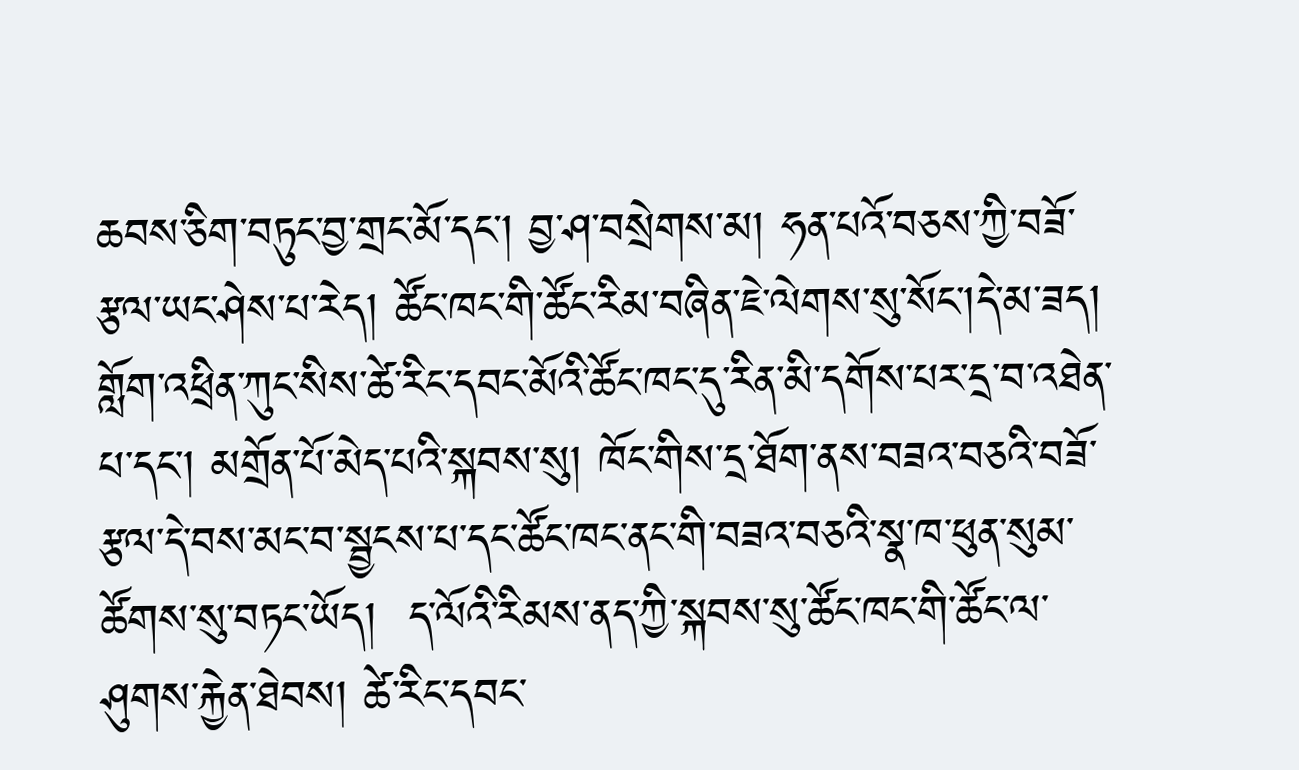ཆབས་ཅིག་བཏུང་བྱ་གྲང་མོ་དང་། བྱ་ཤ་བསྲེགས་མ། ཧན་པའོ་བཅས་ཀྱི་བཟོ་རྩལ་ཡང་ཤེས་པ་རེད། ཚོང་ཁང་གི་ཚོང་རིམ་བཞིན་ཇེ་ལེགས་སུ་སོང་།དེ་མ་ཟད། གློག་འཕྲིན་ཀུང་སིས་ཚེ་རིང་དབང་མོའི་ཚོང་ཁང་དུ་རིན་མི་དགོས་པར་དྲ་བ་འཐེན་པ་དང་། མགྲོན་པོ་མེད་པའི་སྐབས་སུ། ཁོང་གིས་དྲ་ཐོག་ནས་བཟའ་བཅའི་བཟོ་རྩལ་དེ་བས་མང་བ་སྦྱངས་པ་དང་ཚོང་ཁང་ནང་གི་བཟའ་བཅའི་སྣ་ཁ་ཕུན་སུམ་ཚོགས་སུ་བཏང་ཡོད།  ད་ལོའི་རིམས་ནད་ཀྱི་སྐབས་སུ་ཚོང་ཁང་གི་ཚོང་ལ་ཤུགས་རྐྱེན་ཐེབས། ཚེ་རིང་དབང་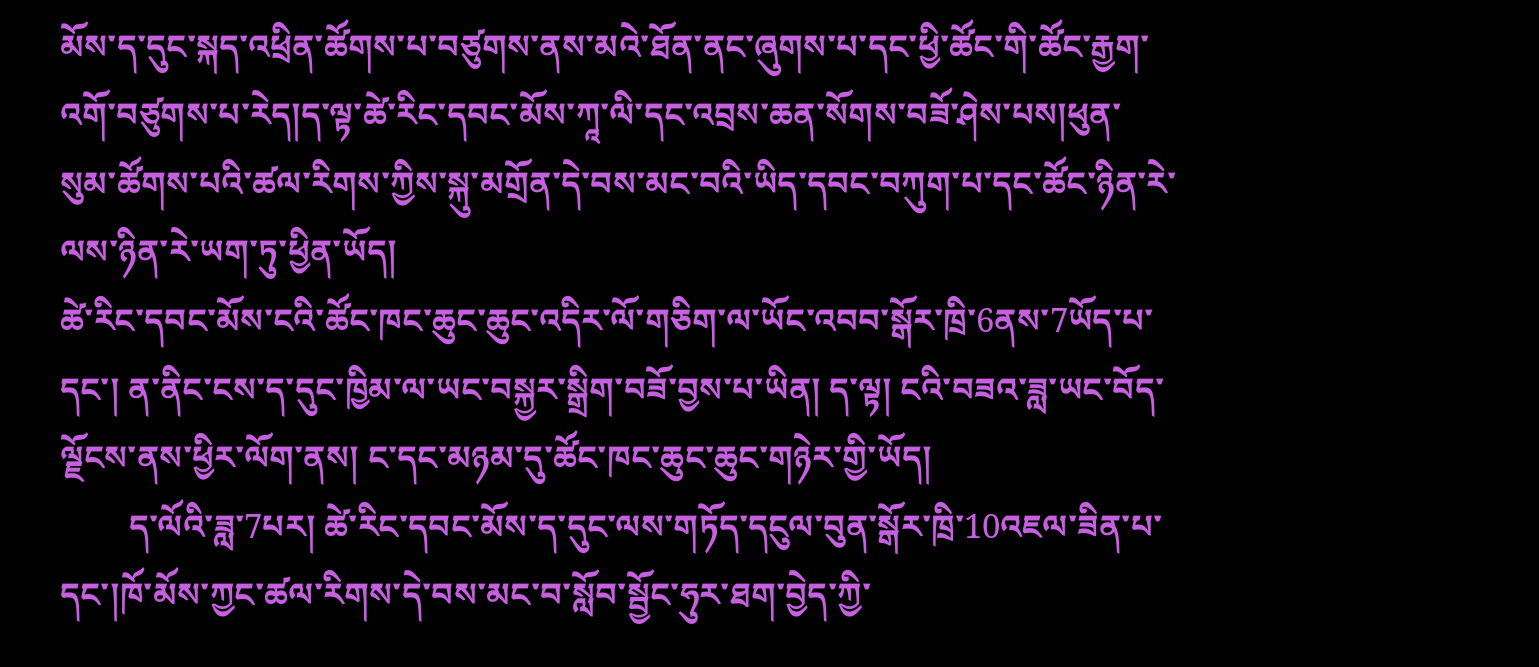མོས་ད་དུང་སྐད་འཕྲིན་ཚོགས་པ་བཙུགས་ནས་མའེ་ཐོན་ནང་ཞུགས་པ་དང་ཕྱི་ཚོང་གི་ཚོང་རྒྱག་འགོ་བཙུགས་པ་རེད།ད་ལྟ་ཚེ་རིང་དབང་མོས་ཀཱ་ལི་དང་འབྲས་ཆན་སོགས་བཟོ་ཤེས་པས།ཕུན་སུམ་ཚོགས་པའི་ཚལ་རིགས་ཀྱིས་སྐུ་མགྲོན་དེ་བས་མང་བའི་ཡིད་དབང་བཀུག་པ་དང་ཚོང་ཉིན་རེ་ལས་ཉིན་རེ་ཡག་ཏུ་ཕྱིན་ཡོད།
ཚེ་རིང་དབང་མོས་ངའི་ཚོང་ཁང་ཆུང་ཆུང་འདིར་ལོ་གཅིག་ལ་ཡོང་འབབ་སྒོར་ཁྲི་6ནས་7ཡོད་པ་དང་། ན་ནིང་ངས་ད་དུང་ཁྱིམ་ལ་ཡང་བསྐྱར་སྒྲིག་བཟོ་བྱས་པ་ཡིན། ད་ལྟ། ངའི་བཟའ་ཟླ་ཡང་བོད་ལྗོངས་ནས་ཕྱིར་ལོག་ནས། ང་དང་མཉམ་དུ་ཚོང་ཁང་ཆུང་ཆུང་གཉེར་གྱི་ཡོད།
        ད་ལོའི་ཟླ་7པར། ཚེ་རིང་དབང་མོས་ད་དུང་ལས་གཏོད་དངུལ་བུན་སྒོར་ཁྲི་10འཇལ་ཟིན་པ་དང་།ཁོ་མོས་ཀྱང་ཚལ་རིགས་དེ་བས་མང་བ་སློབ་སྦྱོང་ཧུར་ཐག་བྱེད་ཀྱི་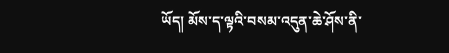ཡོད། མོས་ད་ལྟའི་བསམ་འདུན་ཆེ་ཤོས་ནི་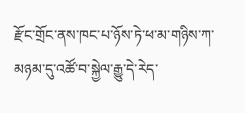རྫོང་གྲོང་ནས་ཁང་པ་ཉོས་ཏེ་ཕ་མ་གཉིས་ཀ་མཉམ་དུ་འཚོ་བ་སྐྱེལ་རྒྱུ་དེ་རེད་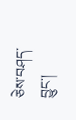ཅེས་བཤད་བྱུང་།